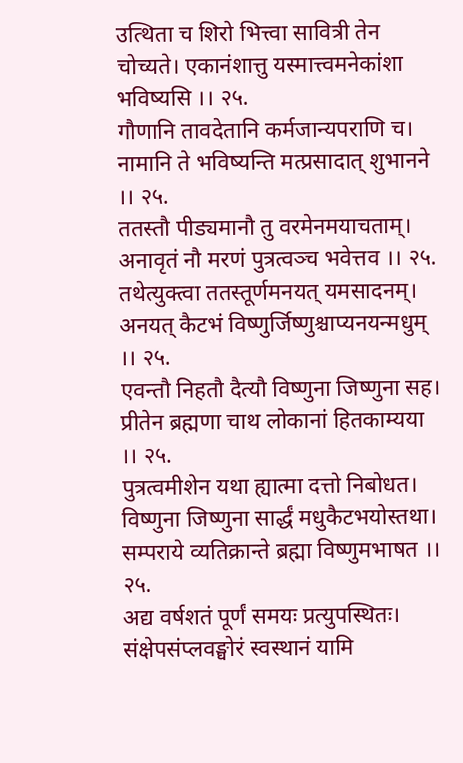उत्थिता च शिरो भित्त्वा सावित्री तेन चोच्यते। एकानंशात्तु यस्मात्त्वमनेकांशा भविष्यसि ।। २५.
गौणानि तावदेतानि कर्मजान्यपराणि च। नामानि ते भविष्यन्ति मत्प्रसादात् शुभानने ।। २५.
ततस्तौ पीड्यमानौ तु वरमेनमयाचताम्। अनावृतं नौ मरणं पुत्रत्वञ्च भवेत्तव ।। २५.
तथेत्युक्त्वा ततस्तूर्णमनयत् यमसादनम्। अनयत् कैटभं विष्णुर्जिष्णुश्चाप्यनयन्मधुम् ।। २५.
एवन्तौ निहतौ दैत्यौ विष्णुना जिष्णुना सह। प्रीतेन ब्रह्मणा चाथ लोकानां हितकाम्यया ।। २५.
पुत्रत्वमीशेन यथा ह्यात्मा दत्तो निबोधत। विष्णुना जिष्णुना सार्द्धं मधुकैटभयोस्तथा। सम्पराये व्यतिक्रान्ते ब्रह्मा विष्णुमभाषत ।। २५.
अद्य वर्षशतं पूर्णं समयः प्रत्युपस्थितः। संक्षेपसंप्लवङ्घोरं स्वस्थानं यामि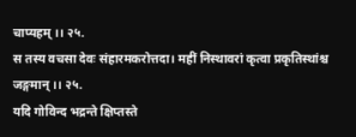चाप्यहम् ।। २५.
स तस्य वचसा देवः संहारमकरोत्तदा। महीं निस्थावरां कृत्वा प्रकृतिस्थांश्च जङ्गमान् ।। २५.
यदि गोविन्द भद्रन्ते क्षिप्तस्ते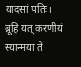यादसां पतिः। ब्रूहि यत् करणीयं स्यान्मया ते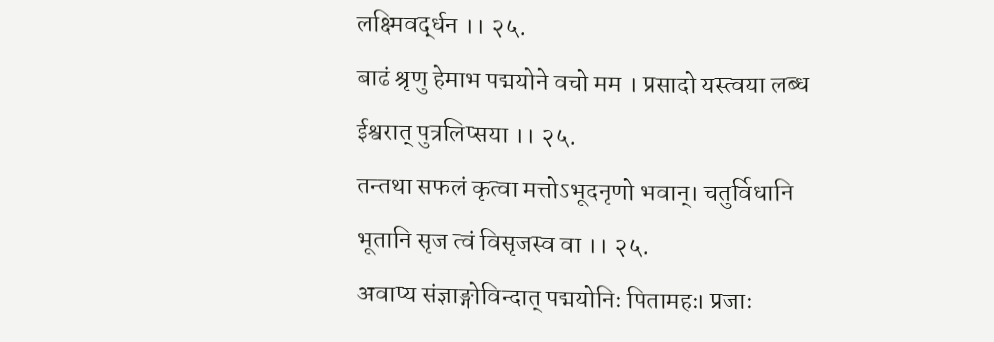लक्ष्मिवर्द्धन ।। २५.
बाढं श्रृणु हेमाभ पद्मयोने वचो मम । प्रसादो यस्त्वया लब्ध ईश्वरात् पुत्रलिप्सया ।। २५.
तन्तथा सफलं कृत्वा मत्तोऽभूदनृणो भवान्। चतुर्विधानि भूतानि सृज त्वं विसृजस्व वा ।। २५.
अवाप्य संज्ञाङ्गोविन्दात् पद्मयोनिः पितामहः। प्रजाः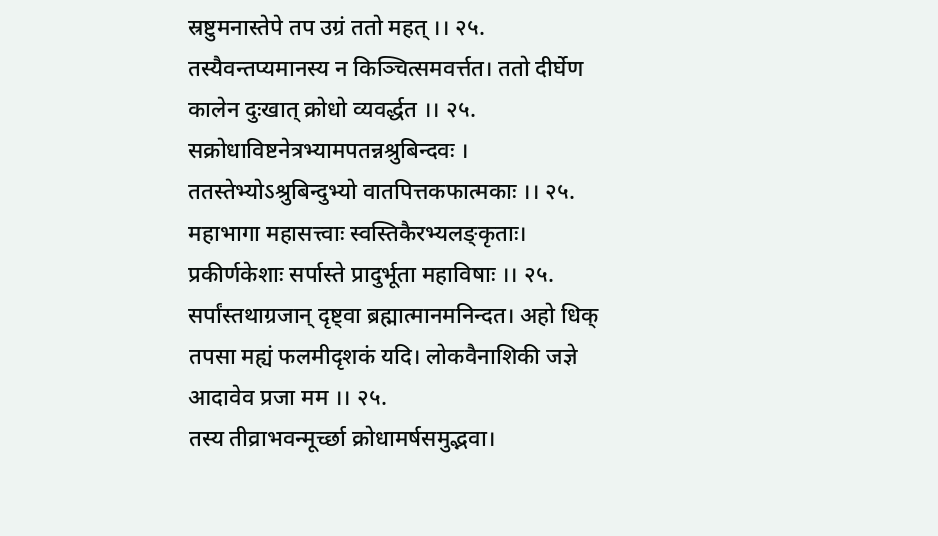स्रष्टुमनास्तेपे तप उग्रं ततो महत् ।। २५.
तस्यैवन्तप्यमानस्य न किञ्चित्समवर्त्तत। ततो दीर्घेण कालेन दुःखात् क्रोधो व्यवर्द्धत ।। २५.
सक्रोधाविष्टनेत्रभ्यामपतन्नश्रुबिन्दवः । ततस्तेभ्योऽश्रुबिन्दुभ्यो वातपित्तकफात्मकाः ।। २५.
महाभागा महासत्त्वाः स्वस्तिकैरभ्यलङ्कृताः। प्रकीर्णकेशाः सर्पास्ते प्रादुर्भूता महाविषाः ।। २५.
सर्पांस्तथाग्रजान् दृष्ट्वा ब्रह्मात्मानमनिन्दत। अहो धिक् तपसा मह्यं फलमीदृशकं यदि। लोकवैनाशिकी जज्ञे आदावेव प्रजा मम ।। २५.
तस्य तीव्राभवन्मूर्च्छा क्रोधामर्षसमुद्भवा।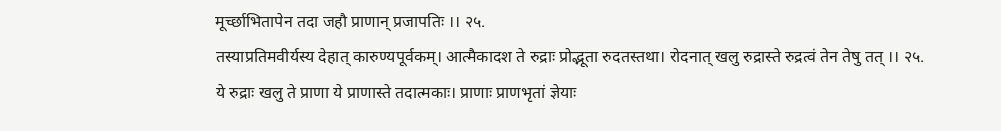मूर्च्छाभितापेन तदा जहौ प्राणान् प्रजापतिः ।। २५.
तस्याप्रतिमवीर्यस्य देहात् कारुण्यपूर्वकम्। आत्मैकादश ते रुद्राः प्रोद्भूता रुदतस्तथा। रोदनात् खलु रुद्रास्ते रुद्रत्वं तेन तेषु तत् ।। २५.
ये रुद्राः खलु ते प्राणा ये प्राणास्ते तदात्मकाः। प्राणाः प्राणभृतां ज्ञेयाः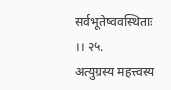सर्वभूतेष्ववस्थिताः ।। २५.
अत्युग्रस्य महत्त्वस्य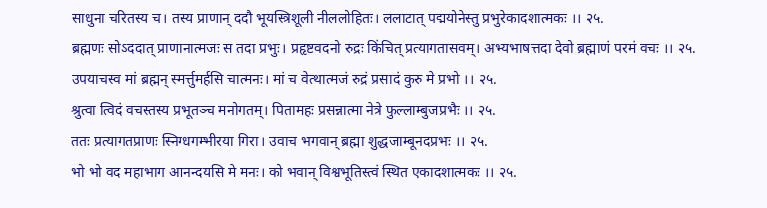साधुना चरितस्य च। तस्य प्राणान् ददौ भूयस्त्रिशूली नीललोहितः। ललाटात् पद्मयोनेस्तु प्रभुरेकादशात्मकः ।। २५.
ब्रह्मणः सोऽददात् प्राणानात्मजः स तदा प्रभुः। प्रहृष्टवदनो रुद्रः किंचित् प्रत्यागतासवम्। अभ्यभाषत्तदा देवो ब्रह्माणं परमं वचः ।। २५.
उपयाचस्व मां ब्रह्मन् स्मर्त्तुमर्हसि चात्मनः। मां च वेत्थात्मजं रुद्रं प्रसादं कुरु मे प्रभो ।। २५.
श्रुत्वा त्विदं वचस्तस्य प्रभूतञ्च मनोगतम्। पितामहः प्रसन्नात्मा नेत्रे फुल्लाम्बुजप्रभैः ।। २५.
ततः प्रत्यागतप्राणः स्निग्धगम्भीरया गिरा। उवाच भगवान् ब्रह्मा शुद्धजाम्बूनदप्रभः ।। २५.
भो भो वद महाभाग आनन्दयसि मे मनः। को भवान् विश्वभूतिस्त्वं स्थित एकादशात्मकः ।। २५.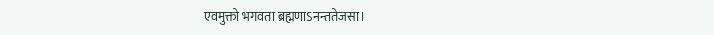एवमुक्तो भगवता ब्रह्मणाऽनन्ततेजसा।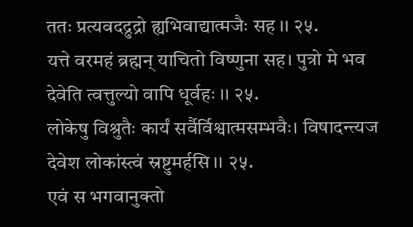ततः प्रत्यवदद्रुद्रो ह्यभिवाद्यात्मजैः सह ।। २५.
यत्ते वरमहं ब्रह्मन् याचितो विष्णुना सह। पुत्रो मे भव देवेति त्वत्तुल्यो वापि धूर्वहः ।। २५.
लोकेषु विश्रुतैः कार्यं सर्वैर्विश्वात्मसम्भवैः। विषादन्त्यज देवेश लोकांस्त्वं स्रष्टुमर्हसि ।। २५.
एवं स भगवानुक्तो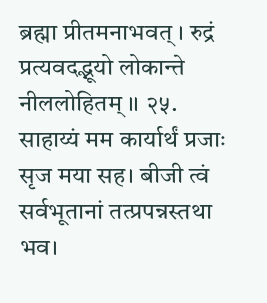ब्रह्मा प्रीतमनाभवत् । रुद्रं प्रत्यवदद्भूयो लोकान्ते नीललोहितम् ।। २५.
साहाय्यं मम कार्यार्थं प्रजाः सृज मया सह। बीजी त्वं सर्वभूतानां तत्प्रपन्नस्तथा भव।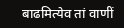बाढमित्येव तां वाणीं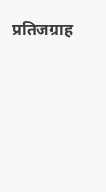प्रतिजग्राह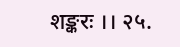शङ्करः ।। २५.